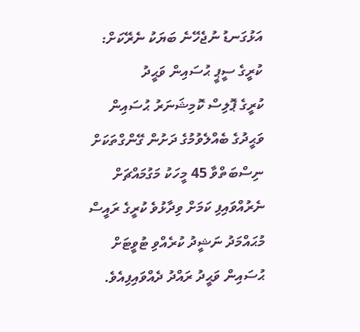އަޅުގަނޑު ނުޖެހޭނެ ބަޔަކު ނެރޭކަށް: ކުރީގެ ސީޕީ ޙުސައިން ވަޙީދު
ކުރީގެ ޕޮލިސް ކޮމިޝަނަރު ޙުސައިން ވަޙީދުގެ ބެއްލެވުމުގެ ދަށުން ގޭންގްތަކަށް ނިސްބަތްވާ 45 މީހަކު މަގުމައްޗަށް ނެރުއްވައިފި ކަމަށް ވިދާޅުވެ ކުރީގެ ރައީސް މުޙައްމަދު ނަޝީދު ކުރެއްވި ޓުވީޓަށް ޙުސައިން ވަޙީދު ރައްދު ދެއްވައިފިއެވެ.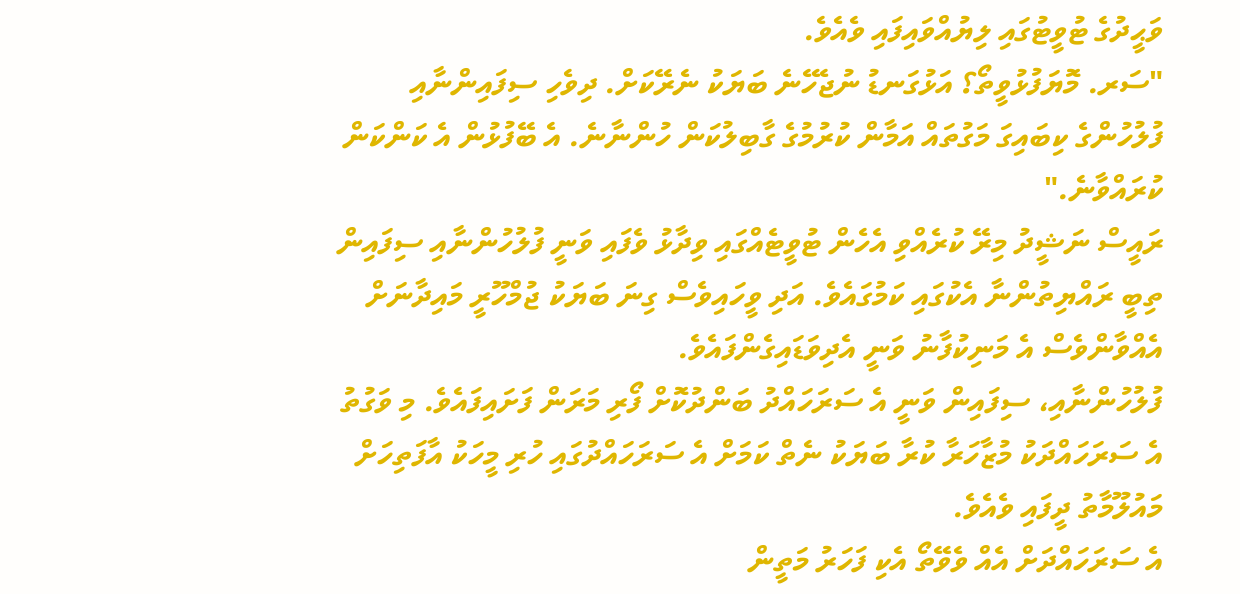ވަޙީދުގެ ޓުވީޓުގައި ލިޔުއްވައިފައި ވެއެވެ.
"ސަރ. މޮޔަފުޅުވީތޯ؟ އަޅުގަނޑު ނުޖެހޭނެ ބަޔަކު ނެރޭކަށް. ދިވެހި ސިފައިންނާއި ފުލުހުންގެ ކިބައިގަ މަގުތައް އަމާން ކުރުމުގެ ގާބިލުކަން ހުންނާނެ. އެ ބޭފުޅުން އެ ކަންކަން ކުރައްވާނެ."
ރައީސް ނަޝީދު މިރޭ ކުރެއްވި އެހެން ޓުވީޓެއްގައި ވިދާޅު ވެފައި ވަނީ ފުލުހުންނާއި ސިފައިން ތިބީ ރައްޔިތުންނާ އެކުގައި ކަމުގައެވެ. އަދި ވީހައިވެސް ގިނަ ބަޔަކު ޖުމްހޫރީ މައިދާނަށް އެއްވާންވެސް އެ މަނިކުފާނު ވަނީ އެދިވަޑައިގެންފައެވެ.
ފުލުހުންނާއި، ސިފައިން ވަނީ އެ ސަރަހައްދު ބަންދުކޮށް ފޯރި މަރަން ފަށައިފައެވެ. މި ވަގުތު އެ ސަރަހައްދަކު މުޒާހަރާ ކުރާ ބަޔަކު ނެތް ކަމަށް އެ ސަރަހައްދުގައި ހުރި މީހަކު އާފަތިހަށް މައުލޫމާތު ދީފައި ވެއެވެ.
އެ ސަރަހައްދަށް އެއް ވެވޭތޯ އެކި ފަހަރު މަތީން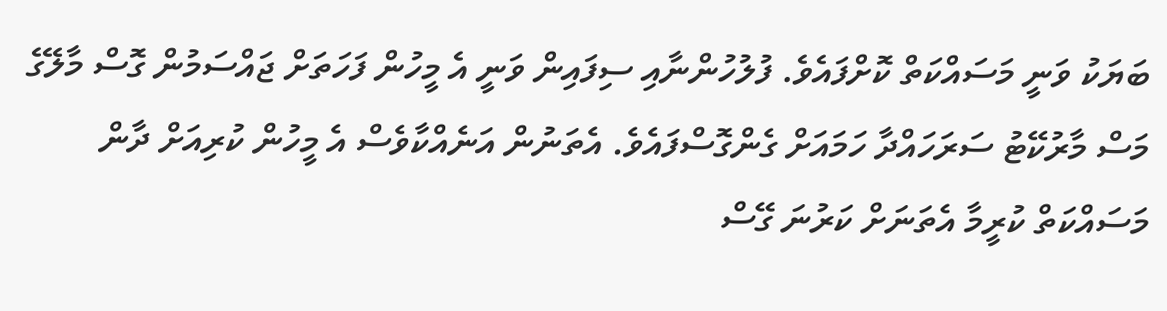ބަޔަކު ވަނީ މަސައްކަތް ކޮށްފައެވެ. ފުލުހުންނާއި ސިފައިން ވަނީ އެ މީހުން ފަހަތަށް ޖައްސަމުން ގޮސް މާލޭގެ މަސް މާރުކޭޓު ސަރަހައްދާ ހަމައަށް ގެންގޮސްފައެވެ. އެތަނުން އަނެއްކާވެސް އެ މީހުން ކުރިއަށް ދާން މަސައްކަތް ކުރީމާ އެތަނަށް ކަރުނަ ގޭސް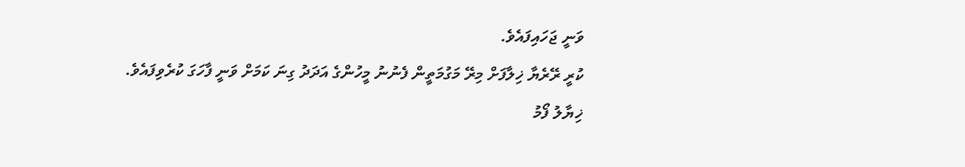ވަނީ ޖަހައިފައެވެ.
ކުރީ ރޭރެޔާ ޚިލާފަށް މިރޭ މަގުމަތީން ފެނުނު މީހުންގެ އަދަދު ގިނަ ކަމަށް ވަނީ ފާހަގަ ކުރެވިފައެވެ.
ޚިޔާލު ފޯމު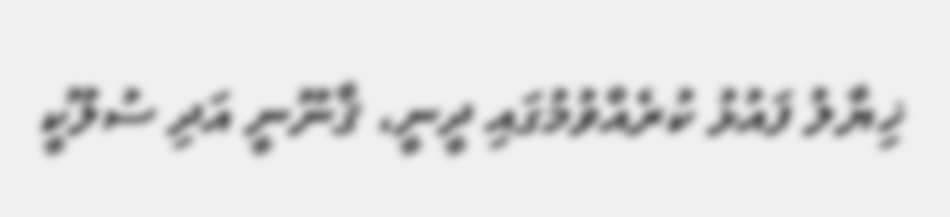ޚިޔާލު ފައުޅު ކުރެއްވުމުގައި ދީނީ، ޤާނޫނީ އަދި ސުލޫކީ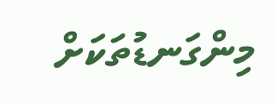މިންގަނޑުތަކަށް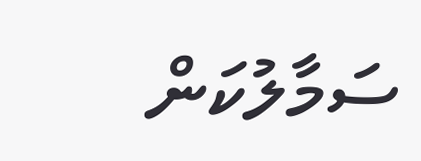ސަމާލުކަން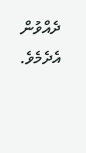ދެއްވުން އެދެމެވެ.